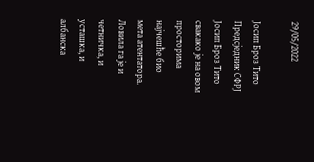29/05/2022

Јосип Броз Тито
Предсједник СФРЈ Јосип Броз Тито свакако је на овом просторима најчешће био мета атентатора. Ловила га је и четничка, и усташка, и албанска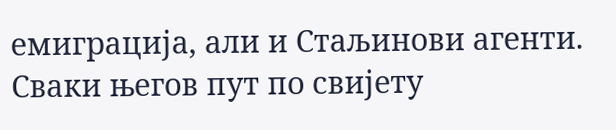емиграција, али и Стаљинови агенти. Сваки његов пут по свијету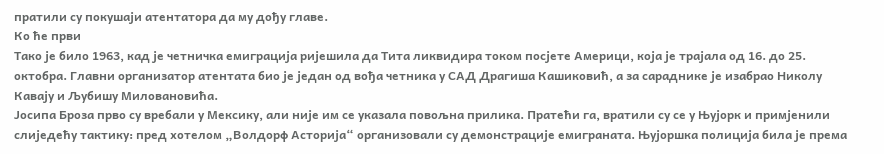пратили су покушаји атентатора да му дођу главе.
Ко ће први
Тако је било 1963, кад је четничка емиграција ријешила да Тита ликвидира током посјете Америци, која је трајала од 16. до 25. октобра. Главни организатор атентата био је један од вођа четника у САД Драгиша Кашиковић, а за сараднике је изабрао Николу Кавају и Љубишу Миловановића.
Јосипа Броза прво су вребали у Мексику, али није им се указала повољна прилика. Пратећи га, вратили су се у Њујорк и примјенили слиједећу тактику: пред хотелом „Волдорф Асторија“ организовали су демонстрације емиграната. Њујоршка полиција била је према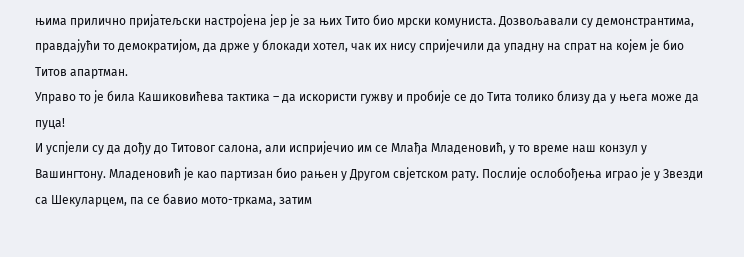њима прилично пријатељски настројена јер је за њих Тито био мрски комуниста. Дозвољавали су демонстрантима, правдајући то демократијом, да држе у блокади хотел, чак их нису спријечили да упадну на спрат на којем је био Титов апартман.
Управо то је била Кашиковићева тактика – да искористи гужву и пробије се до Тита толико близу да у њега може да пуца!
И успјели су да дођу до Титовог салона, али испријечио им се Млађа Младеновић, у то време наш конзул у Вашингтону. Младеновић је као партизан био рањен у Другом свјетском рату. Послије ослобођења играо је у Звезди са Шекуларцем, па се бавио мото-тркама, затим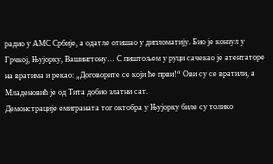радио у АМС Србије, а одатле отишао у дипломатију. Био је конзул у Грчкој, Њујорку, Вашингтону… С пиштољем у руци сачекао је атентаторе на вратима и рекао: „Договорите се који ће први!“ Ови су се вратили, а Младеновић је од Тита добио златни сат.
Демонстрације емиграната тог октобра у Њујорку биле су толико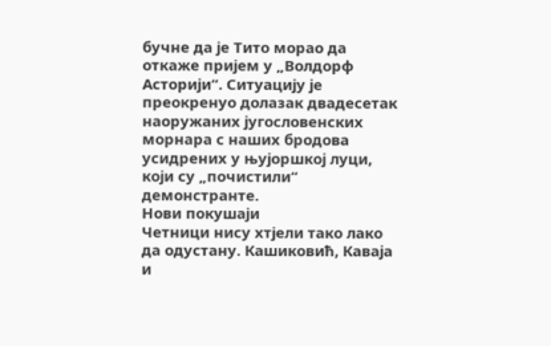бучне да је Тито морао да откаже пријем у „Волдорф Асторији“. Ситуацију је преокренуо долазак двадесетак наоружаних југословенских морнара с наших бродова усидрених у њујоршкој луци, који су „почистили“ демонстранте.
Нови покушаји
Четници нису хтјели тако лако да одустану. Кашиковић, Каваја и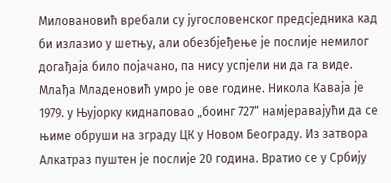Миловановић вребали су југословенског предсједника кад би излазио у шетњу, али обезбјеђење је послије немилог догађаја било појачано, па нису успјели ни да га виде. Млађа Младеновић умро је ове године. Никола Каваја је 1979. у Њујорку киднаповао „боинг 727“ намјеравајући да се њиме обруши на зграду ЦК у Новом Београду. Из затвора Алкатраз пуштен је послије 20 година. Вратио се у Србију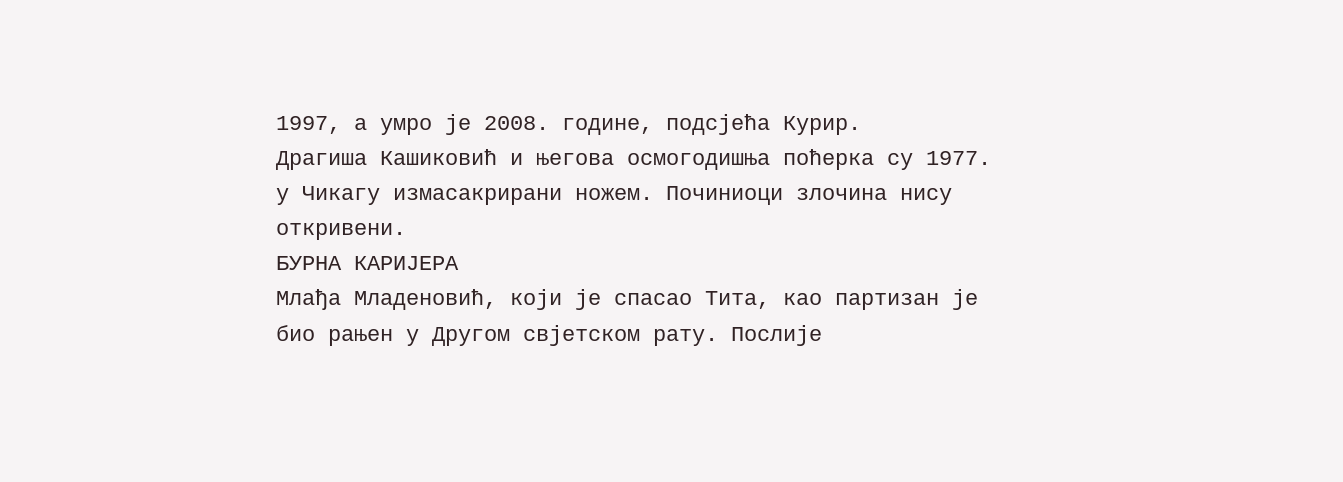1997, а умро је 2008. године, подсјећа Курир.
Драгиша Кашиковић и његова осмогодишња поћерка су 1977. у Чикагу измасакрирани ножем. Починиоци злочина нису откривени.
БУРНА КАРИЈЕРА
Млађа Младеновић, који је спасао Тита, као партизан је био рањен у Другом свјетском рату. Послије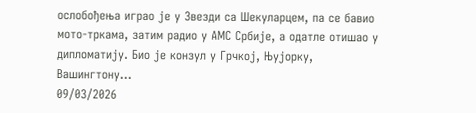ослобођења играо је у Звезди са Шекуларцем, па се бавио мото-тркама, затим радио у АМС Србије, а одатле отишао у дипломатију. Био је конзул у Грчкој, Њујорку, Вашингтону…
09/03/2026